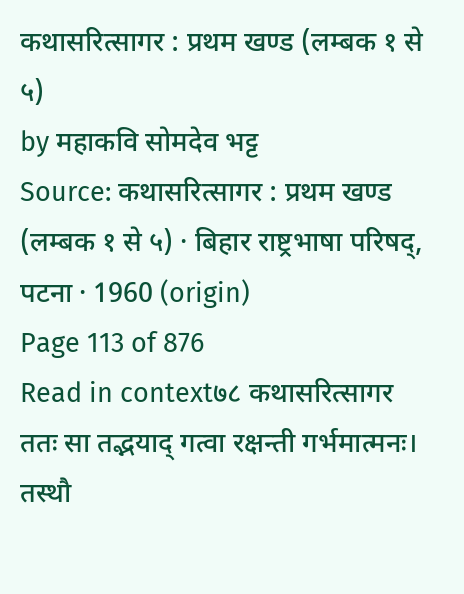कथासरित्सागर : प्रथम खण्ड (लम्बक १ से ५)
by महाकवि सोमदेव भट्ट
Source: कथासरित्सागर : प्रथम खण्ड (लम्बक १ से ५) · बिहार राष्ट्रभाषा परिषद्, पटना · 1960 (origin)
Page 113 of 876
Read in context७८ कथासरित्सागर ततः सा तद्भयाद् गत्वा रक्षन्ती गर्भमात्मनः। तस्थौ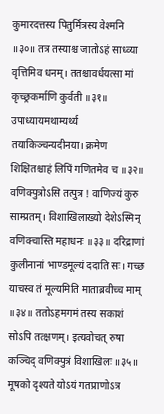कुमारदत्तस्य पितुर्मित्रस्य वेश्मनि ॥३०॥ तत्र तस्याश्च जातोऽहं साध्व्या वृत्तिमिव धनम्। ततश्चावर्धयत्सा मां कृच्छ्रकर्माणि कुर्वती ॥३१॥ उपाध्यायमथाम्यर्थ्य तयाकिञ्चन्यदीनया। क्रमेण शिक्षितश्चाहं लिपिं गणितमेव च ॥३२॥ वणिक्पुत्रोऽसि तत्पुत्र ! वाणिज्यं कुरु साम्प्रतम्। विशाखिलाख्यो देशेऽस्मिन् वणिक्चास्ति महाधनः ॥३३॥ दरिद्राणां कुलीनानां भाण्डमूल्यं ददाति सः। गच्छ याचस्व तं मूल्यमिति माताब्रवीच्च माम् ॥३४॥ ततोऽहमगमं तस्य सकाशं सोऽपि तत्क्षणम्। इत्यवोचत् रुषा कञ्चिद् वणिक्पुत्रं विशाखिलः ॥३५॥ मूषको दृश्यते योऽयं गतप्राणोऽत्र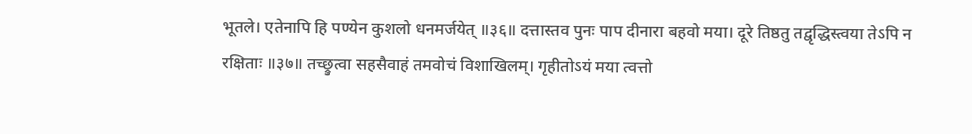भूतले। एतेनापि हि पण्येन कुशलो धनमर्जयेत् ॥३६॥ दत्तास्तव पुनः पाप दीनारा बहवो मया। दूरे तिष्ठतु तद्वृद्धिस्त्वया तेऽपि न रक्षिताः ॥३७॥ तच्छ्रुत्वा सहसैवाहं तमवोचं विशाखिलम्। गृहीतोऽयं मया त्वत्तो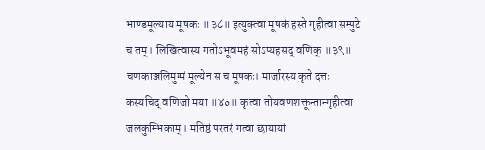भाण्डमूल्याय मूषकः ॥३८॥ इत्युक्त्वा मूषकं हस्ते गृहीत्वा सम्पुटे च तम्। लिखित्वास्य गतोऽभूवमहं सोऽप्यहसद् वणिक् ॥३९॥ चणकाञ्जलिमुग्मं मूल्येन स च मूषकः। मार्जारस्य कृते दत्तः कस्यचिद् वणिजो मया ॥४०॥ कृत्वा तोयवणशक्तून्तान्गृहीत्वा जलकुम्भिकाम्। मतिष्ठं परतरं गत्वा छायायां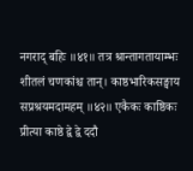नगराद् बहिः ॥४१॥ तत्र श्रान्तागतायाम्भः शीतलं चणकांश्च तान्। काष्ठभारिकसङ्घाय सप्रश्रयमदामहम् ॥४२॥ एकैकः काष्ठिकः प्रीत्या काष्ठे द्वे द्वे ददौ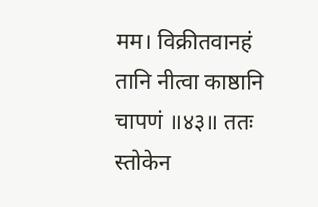मम। विक्रीतवानहं तानि नीत्वा काष्ठानि चापणं ॥४३॥ ततः स्तोकेन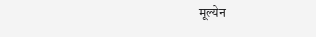मूल्येन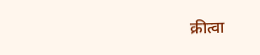क्रीत्वा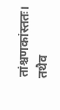तांश्चणकांस्ततः। तथैव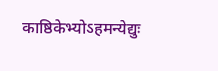काष्ठिकेभ्योऽहमन्येद्युः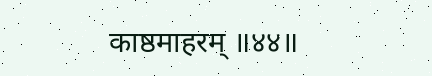काष्ठमाहरम् ॥४४॥